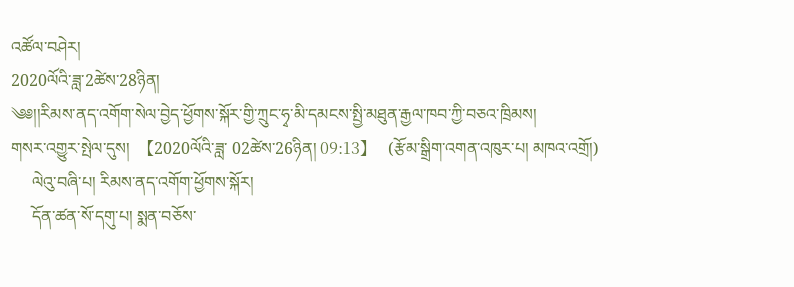འཚོལ་བཤེར།
2020ལོའི་ཟླ་2ཚེས་28ཉིན།
༄༅།།རིམས་ནད་འགོག་སེལ་བྱེད་ཕྱོགས་སྐོར་གྱི་ཀྲུང་ཧྭ་མི་དམངས་སྤྱི་མཐུན་རྒྱལ་ཁབ་ཀྱི་བཅའ་ཁྲིམས།
གསར་འགྱུར་སྤེལ་དུས།  【2020ལོའི་ཟླ་ 02ཚེས་26ཉིན། 09:13】   (རྩོམ་སྒྲིག་འགན་འཁུར་པ། མཁའ་འགྲོ།)
     ལེའུ་བཞི་པ། རིམས་ནད་འགོག་ཕྱོགས་སྐོར།
     དོན་ཚན་སོ་དགུ་པ། སྨན་བཅོས་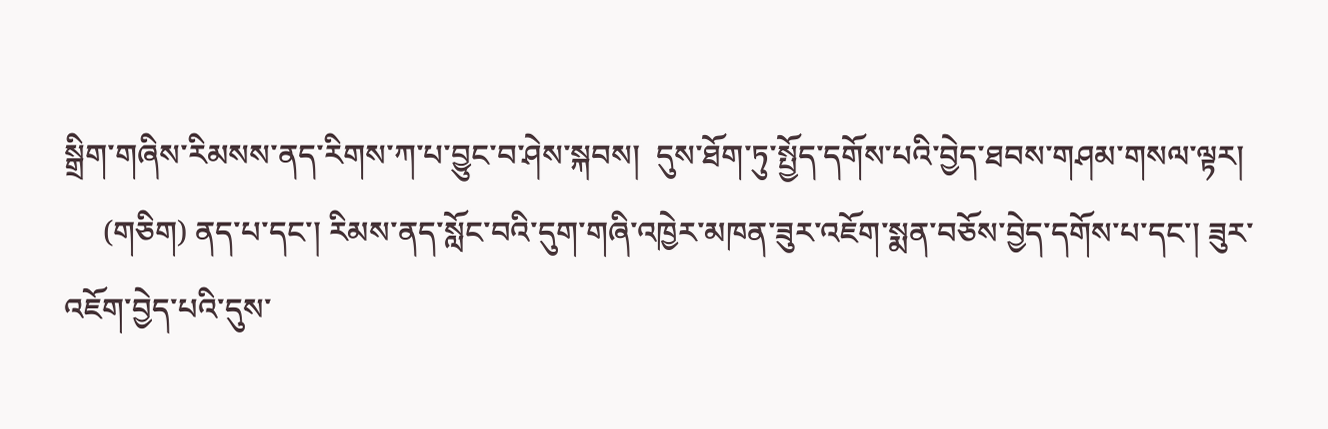སྒྲིག་གཞིས་རིམསས་ནད་རིགས་ཀ་པ་བྱུང་བ་ཤེས་སྐབས།  དུས་ཐོག་ཏུ་སྤྱོད་དགོས་པའི་བྱེད་ཐབས་གཤམ་གསལ་ལྟར།
     (གཅིག) ནད་པ་དང་། རིམས་ནད་སློང་བའི་དུག་གཞི་འཁྱེར་མཁན་ཟུར་འཇོག་སྨན་བཅོས་བྱེད་དགོས་པ་དང་། ཟུར་འཇོག་བྱེད་པའི་དུས་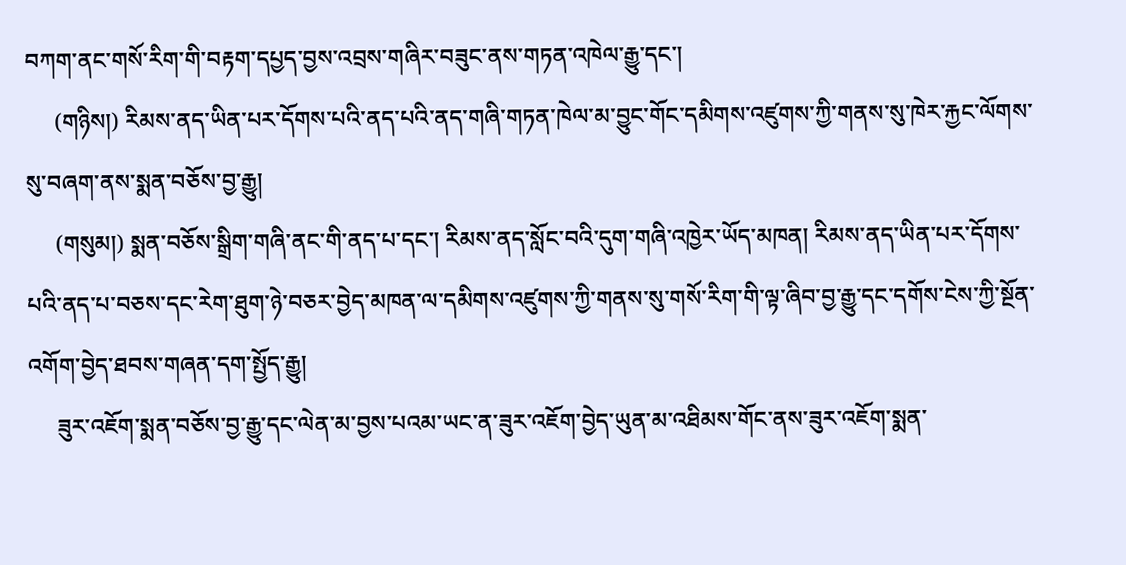བཀག་ནང་གསོ་རིག་གི་བརྟག་དཔྱད་བྱས་འབྲས་གཞིར་བཟུང་ནས་གཏན་འཁེལ་རྒྱུ་དང་།
     (གཉིས།) རིམས་ནད་ཡིན་པར་དོགས་པའི་ནད་པའི་ནད་གཞི་གཏན་ཁེལ་མ་བྱུང་གོང་དམིགས་འཛུགས་ཀྱི་གནས་སུ་ཁེར་རྐྱང་ལོགས་སུ་བཞག་ནས་སྨན་བཅོས་བྱ་རྒྱུ།
     (གསུམ།) སྨན་བཅོས་སྒྲིག་གཞི་ནང་གི་ནད་པ་དང་། རིམས་ནད་སློང་བའི་དུག་གཞི་འཁྱེར་ཡོད་མཁན། རིམས་ནད་ཡིན་པར་དོགས་པའི་ནད་པ་བཅས་དང་རེག་ཐུག་ཉེ་བཅར་བྱེད་མཁན་ལ་དམིགས་འཛུགས་ཀྱི་གནས་སུ་གསོ་རིག་གི་ལྟ་ཞིབ་བྱ་རྒྱུ་དང་དགོས་ངེས་ཀྱི་སྔོན་འགོག་བྱེད་ཐབས་གཞན་དག་སྤྱོད་རྒྱུ།
     ཟུར་འཇོག་སྨན་བཅོས་བྱ་རྒྱུ་དང་ལེན་མ་བྱས་པའམ་ཡང་ན་ཟུར་འཇོག་བྱེད་ཡུན་མ་འཐིམས་གོང་ནས་ཟུར་འཇོག་སྨན་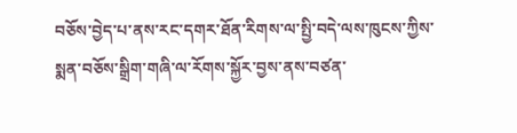བཅོས་བྱེད་པ་ནས་རང་དགར་ཐོན་རིགས་ལ་སྤྱི་བདེ་ལས་ཁུངས་ཀྱིས་སྨན་བཅོས་སྒྲིག་གཞི་ལ་རོགས་སྐྱོར་བྱས་ནས་བཙན་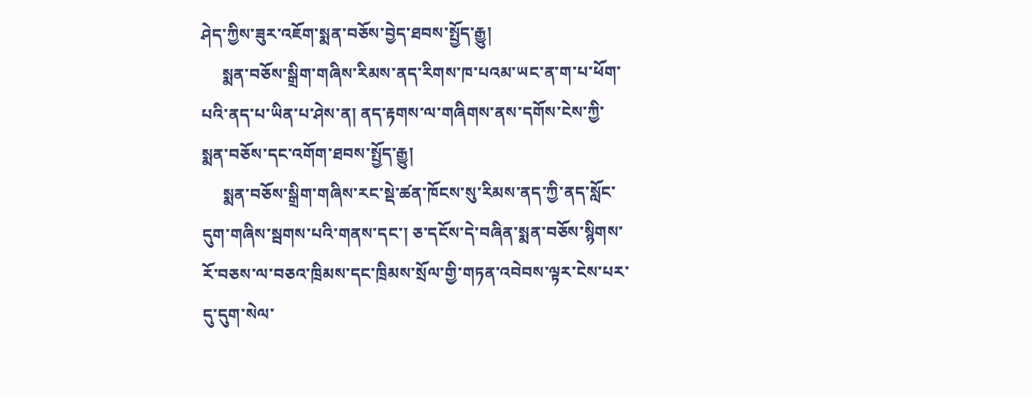ཤེད་ཀྱིས་ཟུར་འཇོག་སྨན་བཅོས་བྱེད་ཐབས་སྤྱོད་རྒྱུ།
     སྨན་བཅོས་སྒྲིག་གཞིས་རིམས་ནད་རིགས་ཁ་པའམ་ཡང་ན་ག་པ་ཕོག་པའི་ནད་པ་ཡིན་པ་ཤེས་ན། ནད་རྟགས་ལ་གཞིགས་ནས་དགོས་ངེས་ཀྱི་སྨན་བཅོས་དང་འགོག་ཐབས་སྤྱོད་རྒྱུ།
     སྨན་བཅོས་སྒྲིག་གཞིས་རང་སྡེ་ཚན་ཁོངས་སུ་རིམས་ནད་ཀྱི་ནད་སློང་དུག་གཞིས་སྦགས་པའི་གནས་དང་། ཅ་དངོས་དེ་བཞིན་སྨན་བཅོས་སྙིགས་རོ་བཅས་ལ་བཅའ་ཁྲིམས་དང་ཁྲིམས་སྲོལ་གྱི་གཏན་འབེབས་ལྟར་ངེས་པར་དུ་དུག་སེལ་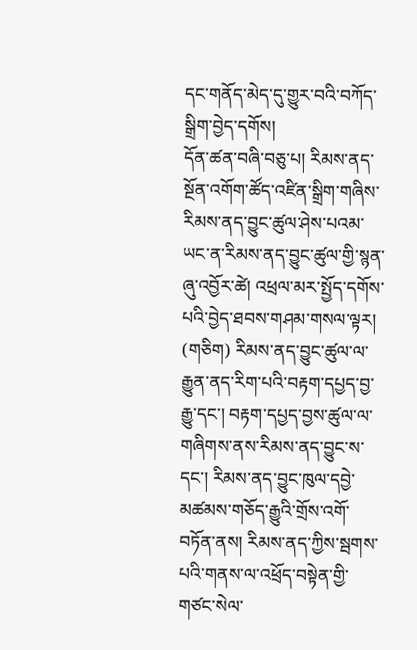དང་གནོད་མེད་དུ་གྱུར་བའི་བཀོད་སྒྲིག་བྱེད་དགོས།
དོན་ཚན་བཞི་བཅུ་པ། རིམས་ནད་སྔོན་འགོག་ཚོད་འཛིན་སྒྲིག་གཞིས་རིམས་ནད་བྱུང་ཚུལ་ཤེས་པའམ་ཡང་ན་རིམས་ནད་བྱུང་ཚུལ་གྱི་སྙན་ཞུ་འབྱོར་ཚེ། འཕྲལ་མར་སྤྱོད་དགོས་པའི་བྱེད་ཐབས་གཤམ་གསལ་ལྟར།
(གཅིག) རིམས་ནད་བྱུང་ཚུལ་ལ་རྒྱུན་ནད་རིག་པའི་བརྟག་དཔྱད་བྱ་རྒྱུ་དང་། བརྟག་དཔྱད་བྱས་ཚུལ་ལ་གཞིགས་ནས་རིམས་ནད་བྱུང་ས་དང་། རིམས་ནད་བྱུང་ཁུལ་དབྱེ་མཚམས་གཅོད་རྒྱུའི་གྲོས་འགོ་བཏོན་ནས། རིམས་ནད་ཀྱིས་སྦགས་པའི་གནས་ལ་འཕྲོད་བསྟེན་གྱི་གཙང་སེལ་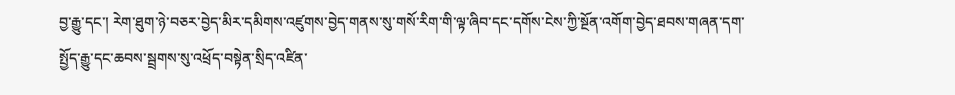བྱ་རྒྱུ་དང་། རེག་ཐུག་ཉེ་བཅར་བྱེད་མིར་དམིགས་འཛུགས་བྱེད་གནས་སུ་གསོ་རིག་གི་ལྟ་ཞིབ་དང་དགོས་ངེས་ཀྱི་སྔོན་འགོག་བྱེད་ཐབས་གཞན་དག་སྤྱོད་རྒྱུ་དང་ཆབས་སྦྲགས་སུ་འཕྲོད་བསྟེན་སྲིད་འཛིན་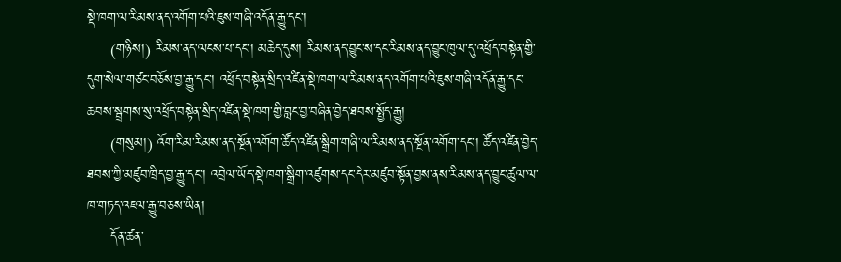སྡེ་ཁག་ལ་རིམས་ནད་འགོག་པའི་ཇུས་གཞི་འདོན་རྒྱུ་དང་།
     (གཉིས།) རིམས་ནད་ལངས་པ་དང་། མཆེད་དུས། རིམས་ནད་བྱུང་ས་དང་རིམས་ནད་བྱུང་ཁུལ་དུ་འཕྲོད་བསྟེན་གྱི་དུག་སེལ་གཙང་བཅོས་བྱ་རྒྱུ་དང་། འཕྲོད་བསྟེན་སྲིད་འཛིན་སྡེ་ཁག་ལ་རིམས་ནད་འགོག་པའི་ཇུས་གཞི་འདོན་རྒྱུ་དང་ཆབས་སྦྲགས་སུ་འཕྲོད་བསྟེན་སྲིད་འཛིན་སྡེ་ཁག་གྱི་བླང་བྱ་བཞིན་བྱེད་ཐབས་སྤྱོད་རྒྱུ།
     (གསུམ།) འོག་རིམ་རིམས་ནད་སྔོན་འགོག་ཚོད་འཛིན་སྒྲིག་གཞི་ལ་རིམས་ནད་སྔོན་འགོག་དང་། ཚོད་འཛིན་བྱེད་ཐབས་ཀྱི་མཛུབ་ཁྲིད་བྱ་རྒྱུ་དང་། འབྲེལ་ཡོད་སྡེ་ཁག་སྒྲིག་འཛུགས་དང་དེར་མཛུབ་སྟོན་བྱས་ནས་རིམས་ནད་བྱུང་ཚུལ་ལ་ཁ་གཏད་འཇལ་རྒྱུ་བཅས་ཡིན།
     དོན་ཚན་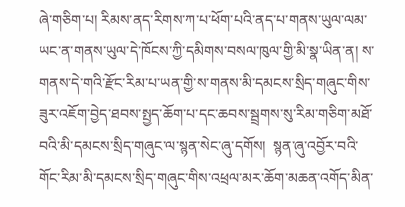ཞེ་གཅིག་པ། རིམས་ནད་རིགས་ཀ་པ་ཕོག་པའི་ནད་པ་གནས་ཡུལ་ལམ་ཡང་ན་གནས་ཡུལ་དེ་ཁོངས་ཀྱི་དམིགས་བསལ་ཁུལ་གྱི་མི་སྣ་ཡིན་ན། ས་གནས་དེ་གའི་རྫོང་རིམ་པ་ཡན་གྱི་ས་གནས་མི་དམངས་སྲིད་གཞུང་གིས་ཟུར་འཇོག་བྱེད་ཐབས་སྤྱད་ཆོག་པ་དང་ཆབས་སྦྲགས་སུ་རིམ་གཅིག་མཐོ་བའི་མི་དམངས་སྲིད་གཞུང་ལ་སྙན་སེང་ཞུ་དགོས།  སྙན་ཞུ་འབྱོར་བའི་གོང་རིམ་མི་དམངས་སྲིད་གཞུང་གིས་འཕྲལ་མར་ཆོག་མཆན་འགོད་མིན་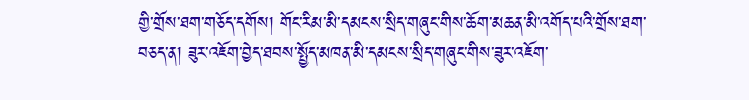གྱི་གྲོས་ཐག་གཅོད་དགོས། གོང་རིམ་མི་དམངས་སྲིད་གཞུང་གིས་ཆོག་མཆན་མི་འགོད་པའི་གྲོས་ཐག་བཅད་ན། ཟུར་འཇོག་བྱེད་ཐབས་སྤྱོད་མཁན་མི་དམངས་སྲིད་གཞུང་གིས་ཟུར་འཇོག་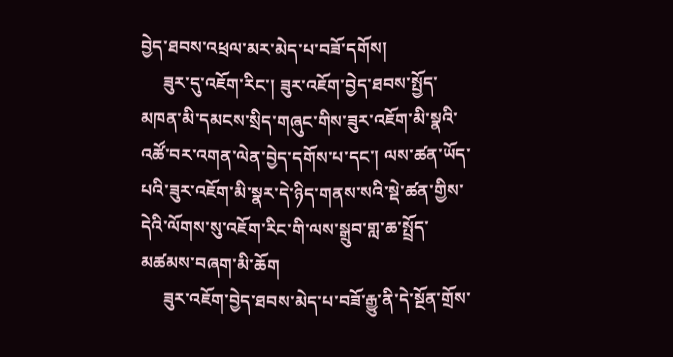བྱེད་ཐབས་འཕྲལ་མར་མེད་པ་བཟོ་དགོས།
     ཟུར་དུ་འཇོག་རིང་། ཟུར་འཇོག་བྱེད་ཐབས་སྤྱོད་མཁན་མི་དམངས་སྲིད་གཞུང་གིས་ཟུར་འཇོག་མི་སྣའི་འཚོ་བར་འགན་ལེན་བྱེད་དགོས་པ་དང་། ལས་ཚན་ཡོད་པའི་ཟུར་འཇོག་མི་སྣར་དེ་ཉིད་གནས་སའི་སྡེ་ཚན་གྱིས་དེའི་ལོགས་སུ་འཇོག་རིང་གི་ལས་སྒྲུབ་གླ་ཆ་སྤྲོད་མཚམས་བཞག་མི་ཆོག
     ཟུར་འཇོག་བྱེད་ཐབས་མེད་པ་བཟོ་རྒྱུ་ནི་དེ་སྔོན་གྲོས་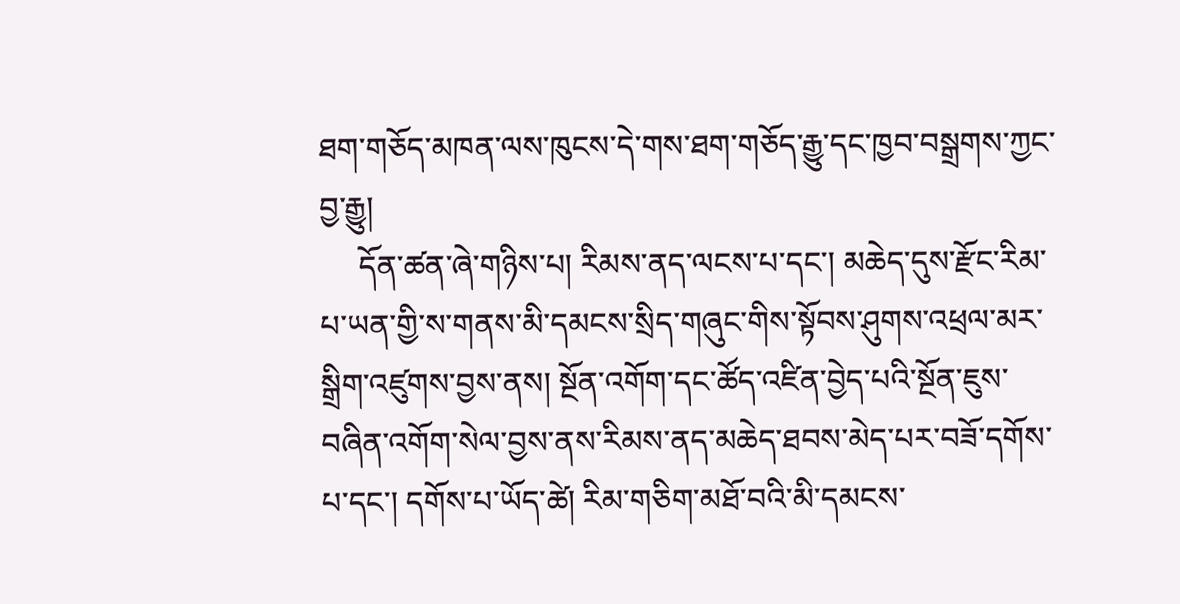ཐག་གཅོད་མཁན་ལས་ཁུངས་དེ་གས་ཐག་གཅོད་རྒྱུ་དང་ཁྱབ་བསྒྲགས་ཀྱང་བྱ་རྒྱུ།
     དོན་ཚན་ཞེ་གཉིས་པ། རིམས་ནད་ལངས་པ་དང་། མཆེད་དུས་རྫོང་རིམ་པ་ཡན་གྱི་ས་གནས་མི་དམངས་སྲིད་གཞུང་གིས་སྟོབས་ཤུགས་འཕྲལ་མར་སྒྲིག་འཛུགས་བྱས་ནས། སྔོན་འགོག་དང་ཚོད་འཛིན་བྱེད་པའི་སྔོན་ཇུས་བཞིན་འགོག་སེལ་བྱས་ནས་རིམས་ནད་མཆེད་ཐབས་མེད་པར་བཟོ་དགོས་པ་དང་། དགོས་པ་ཡོད་ཚེ། རིམ་གཅིག་མཐོ་བའི་མི་དམངས་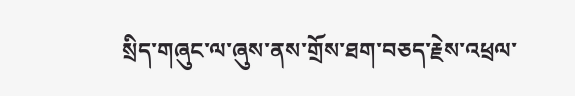སྲིད་གཞུང་ལ་ཞུས་ནས་གྲོས་ཐག་བཅད་རྗེས་འཕྲལ་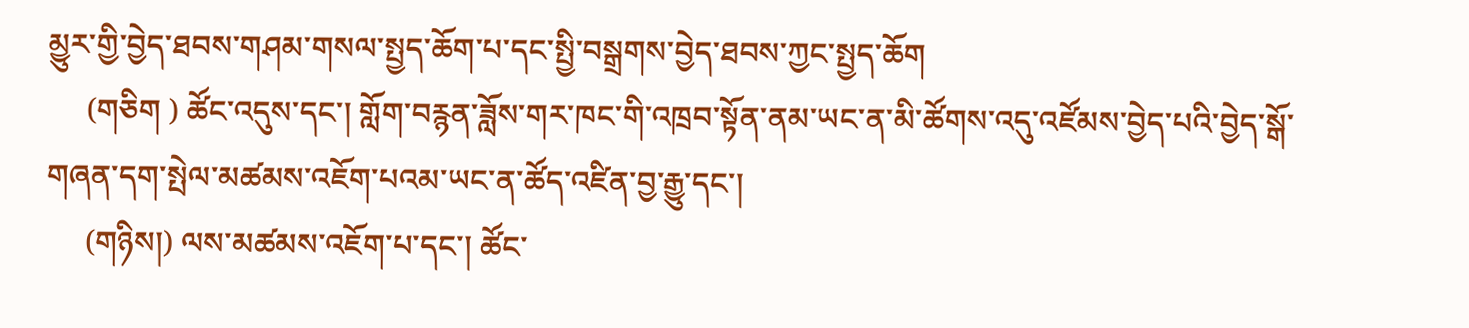མྱུར་གྱི་བྱེད་ཐབས་གཤམ་གསལ་སྤྱད་ཆོག་པ་དང་སྤྱི་བསྒྲགས་བྱེད་ཐབས་ཀྱང་སྤྱད་ཆོག
     (གཅིག ) ཚོང་འདུས་དང་། གློག་བརྙན་ཟློས་གར་ཁང་གི་འཁྲབ་སྟོན་ནམ་ཡང་ན་མི་ཚོགས་འདུ་འཛོམས་བྱེད་པའི་བྱེད་སྒོ་གཞན་དག་སྤེལ་མཚམས་འཇོག་པའམ་ཡང་ན་ཚོད་འཛིན་བྱ་རྒྱུ་དང་།
     (གཉིས།) ལས་མཚམས་འཇོག་པ་དང་། ཚོང་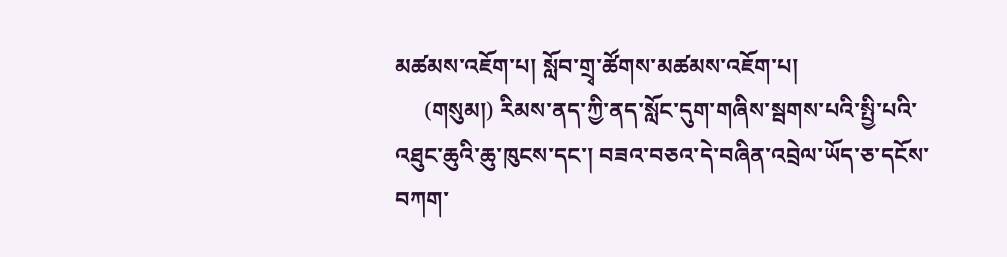མཚམས་འཇོག་པ། སློབ་གྲྭ་ཚོགས་མཚམས་འཇོག་པ།
     (གསུམ།) རིམས་ནད་ཀྱི་ནད་སློང་དུག་གཞིས་སྦགས་པའི་སྤྱི་པའི་འཐུང་ཆུའི་ཆུ་ཁུངས་དང་། བཟའ་བཅའ་དེ་བཞིན་འབྲེལ་ཡོད་ཅ་དངོས་བཀག་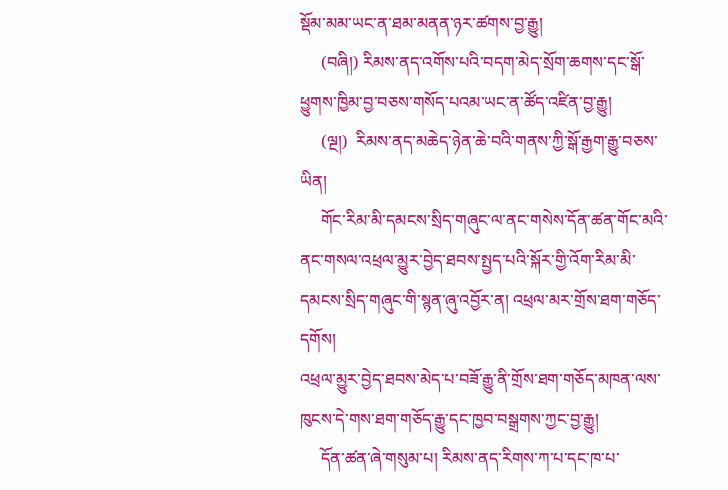སྡོམ་མམ་ཡང་ན་ཐམ་མནན་ཉར་ཚགས་བྱ་རྒྱུ།
     (བཞི།) རིམས་ནད་འགོས་པའི་བདག་མེད་སྲོག་ཆགས་དང་སྒོ་ཕྱུགས་ཁྱིམ་བྱ་བཅས་གསོད་པའམ་ཡང་ན་ཚོད་འཛིན་བྱ་རྒྱུ།
     (ལྔ།)  རིམས་ནད་མཆེད་ཉེན་ཆེ་བའི་གནས་ཀྱི་སྒོ་རྒྱག་རྒྱུ་བཅས་ཡིན།
     གོང་རིམ་མི་དམངས་སྲིད་གཞུང་ལ་ནང་གསེས་དོན་ཚན་གོང་མའི་ནང་གསལ་འཕྲལ་མྱུར་བྱེད་ཐབས་སྤྱད་པའི་སྐོར་གྱི་འོག་རིམ་མི་དམངས་སྲིད་གཞུང་གི་སྙན་ཞུ་འབྱོར་ན། འཕྲལ་མར་གྲོས་ཐག་གཅོད་དགོས།
འཕྲལ་མྱུར་བྱེད་ཐབས་མེད་པ་བཟོ་རྒྱུ་ནི་གྲོས་ཐག་གཅོད་མཁན་ལས་ཁུངས་དེ་གས་ཐག་གཅོད་རྒྱུ་དང་ཁྱབ་བསྒྲགས་ཀྱང་བྱ་རྒྱུ།
     དོན་ཚན་ཞེ་གསུམ་པ། རིམས་ནད་རིགས་ཀ་པ་དང་ཁ་པ་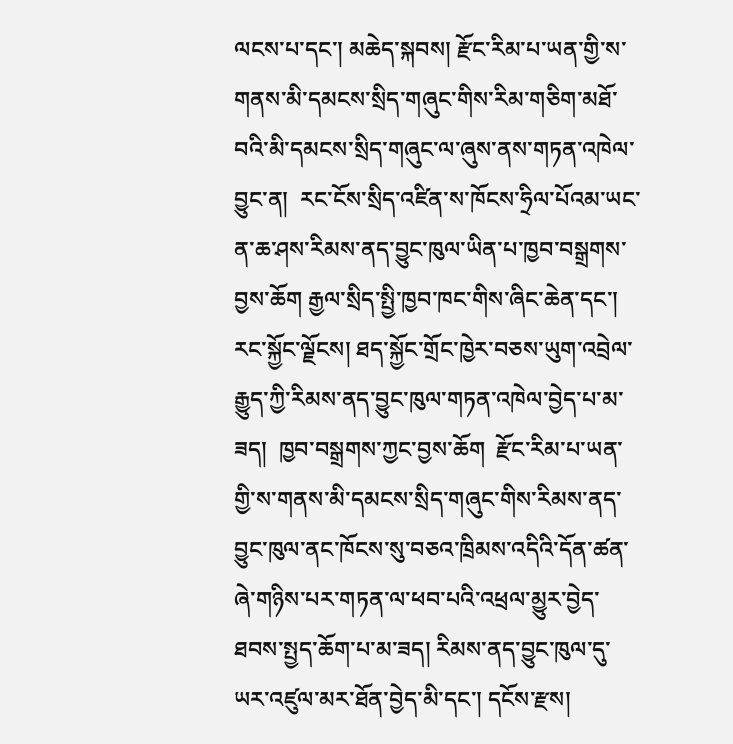ལངས་པ་དང་། མཆེད་སྐབས། རྫོང་རིམ་པ་ཡན་གྱི་ས་གནས་མི་དམངས་སྲིད་གཞུང་གིས་རིམ་གཅིག་མཐོ་བའི་མི་དམངས་སྲིད་གཞུང་ལ་ཞུས་ནས་གཏན་འཁེལ་བྱུང་ན།  རང་ངོས་སྲིད་འཛིན་ས་ཁོངས་ཧྲིལ་པོའམ་ཡང་ན་ཆ་ཤས་རིམས་ནད་བྱུང་ཁུལ་ཡིན་པ་ཁྱབ་བསྒྲགས་བྱས་ཆོག རྒྱལ་སྲིད་སྤྱི་ཁྱབ་ཁང་གིས་ཞིང་ཆེན་དང་། རང་སྐྱོང་ལྗོངས། ཐད་སྐྱོང་གྲོང་ཁྱེར་བཅས་ཡུག་འབྲེལ་རྒྱུད་ཀྱི་རིམས་ནད་བྱུང་ཁུལ་གཏན་འཁེལ་བྱེད་པ་མ་ཟད།  ཁྱབ་བསྒྲགས་ཀྱང་བྱས་ཆོག  རྫོང་རིམ་པ་ཡན་གྱི་ས་གནས་མི་དམངས་སྲིད་གཞུང་གིས་རིམས་ནད་བྱུང་ཁུལ་ནང་ཁོངས་སུ་བཅའ་ཁྲིམས་འདིའི་དོན་ཚན་ཞེ་གཉིས་པར་གཏན་ལ་ཕབ་པའི་འཕྲལ་མྱུར་བྱེད་ཐབས་སྤྱད་ཆོག་པ་མ་ཟད། རིམས་ནད་བྱུང་ཁུལ་དུ་ཡར་འཛུལ་མར་ཐོན་བྱེད་མི་དང་། དངོས་རྫས།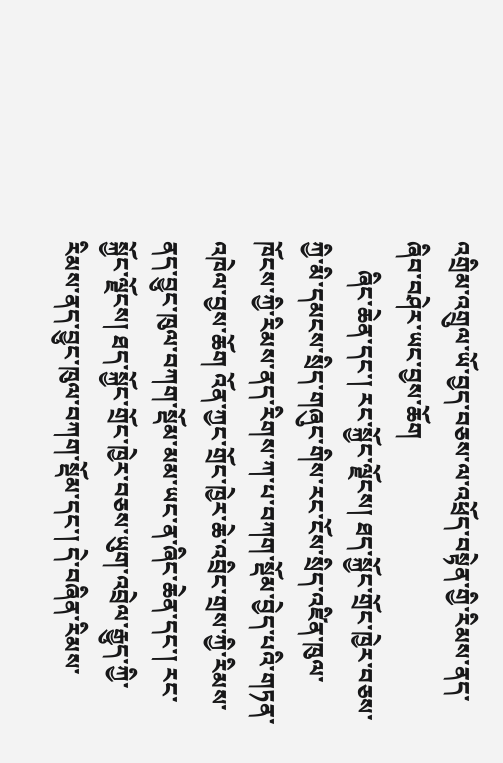འགྲིམ་འགྲུལ་ཡོ་བྱད་བཅས་ལ་འཕྲོད་བསྟེན་གྱི་རིམས་ནད་ཞིབ་བཤེར་ཡང་བྱས་ཆོག
     ཞིང་ཆེན་དང་། རང་སྐྱོང་ལྗོངས། ཐད་སྐྱོང་གྲོང་ཁྱེར་བཅས་ཀྱི་མི་དམངས་སྲིད་གཞུང་གིས་རང་ངོས་སྲིད་འཛིན་ཁུལ་ཁོངས་ཀྱི་རིམས་ནད་རིགས་ཀ་པ་བཀག་སྡོམ་བྱེད་པའི་གཏན་འཁེལ་བྱས་ཆོག འོན་ཀྱང་གྲོང་ཁྱེར་ཆེ་འབྲིང་གྲས་ཀྱི་རིམས་ནད་བྱུང་ཁུལ་བཀག་སྡོམ་མམ་ཡང་ན་ཞིང་ཆེན་དང་། རང་སྐྱོང་ལྗོངས། ཐད་སྐྱོང་གྲོང་ཁྱེར་བཅས་ཡུག་འབྲེལ་རྒྱུད་ཀྱི་རིམས་ནད་བྱུང་ཁུལ་བཀག་སྡོམ་དང་། དེ་བཞིན་རིམས་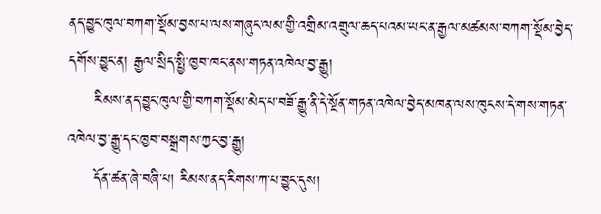ནད་བྱུང་ཁུལ་བཀག་སྡོམ་བྱས་པ་ལས་གཞུང་ལམ་གྱི་འགྲིམ་འགྲུལ་ཆད་པའམ་ཡང་ན་རྒྱལ་མཚམས་བཀག་སྡོམ་བྱེད་དགོས་བྱུང་ན། རྒྱལ་སྲིད་སྤྱི་ཁྱབ་ཁང་ནས་གཏན་འཁེལ་བྱ་རྒྱུ།
     རིམས་ནད་བྱུང་ཁུལ་གྱི་བཀག་སྡོམ་མེད་པ་བཟོ་རྒྱུ་ནི་དེ་སྔོན་གཏན་འཁེལ་བྱེད་མཁན་ལས་ཁུངས་དེ་གས་གཏན་འཁེལ་བྱ་རྒྱུ་དང་ཁྱབ་བསྒྲགས་ཀྱང་བྱ་རྒྱུ།
     དོན་ཚན་ཞེ་བཞི་པ། རིམས་ནད་རིགས་ཀ་པ་བྱུང་དུས།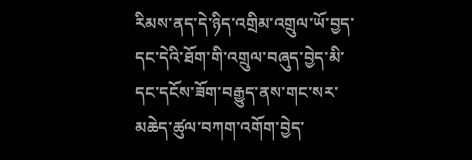རིམས་ནད་དེ་ཉིད་འགྲིམ་འགྲུལ་ཡོ་བྱད་དང་དེའི་ཐོག་གི་འགྲུལ་བཞུད་བྱེད་མི་དང་དངོས་ཟོག་བརྒྱུད་ནས་གང་སར་མཆེད་ཚུལ་བཀག་འགོག་བྱེད་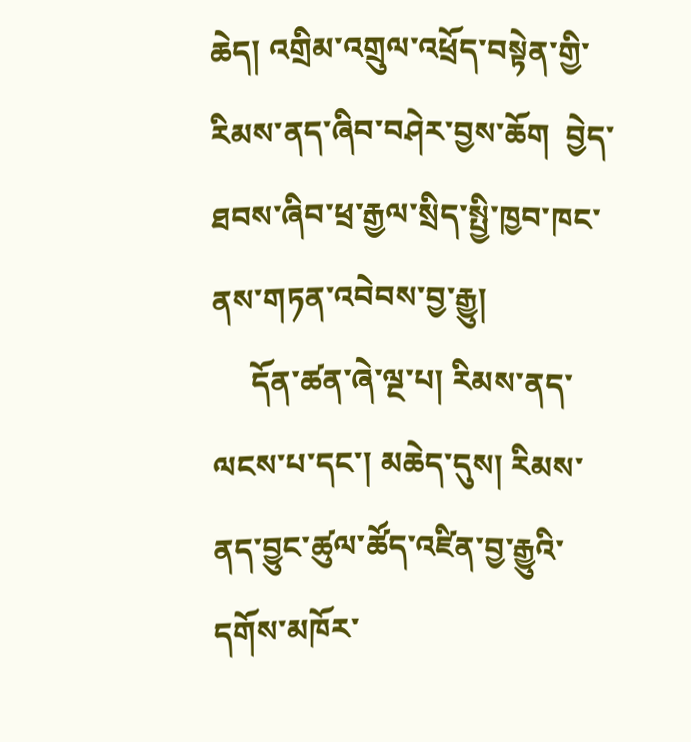ཆེད། འགྲིམ་འགྲུལ་འཕྲོད་བསྟེན་གྱི་རིམས་ནད་ཞིབ་བཤེར་བྱས་ཆོག  བྱེད་ཐབས་ཞིབ་ཕྲ་རྒྱལ་སྲིད་སྤྱི་ཁྱབ་ཁང་ནས་གཏན་འབེབས་བྱ་རྒྱུ།
     དོན་ཚན་ཞེ་ལྔ་པ། རིམས་ནད་ལངས་པ་དང་། མཆེད་དུས། རིམས་ནད་བྱུང་ཚུལ་ཚོད་འཛིན་བྱ་རྒྱུའི་དགོས་མཁོར་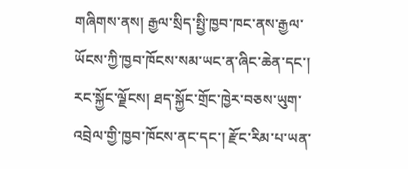གཞིགས་ནས། རྒྱལ་སྲིད་སྤྱི་ཁྱབ་ཁང་ནས་རྒྱལ་ཡོངས་ཀྱི་ཁྱབ་ཁོངས་སམ་ཡང་ན་ཞིང་ཆེན་དང་། རང་སྐྱོང་ལྗོངས། ཐད་སྐྱོང་གྲོང་ཁྱེར་བཅས་ཡུག་འབྲེལ་གྱི་ཁྱབ་ཁོངས་ནང་དང་། རྫོང་རིམ་པ་ཡན་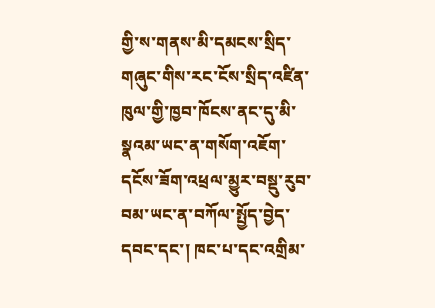གྱི་ས་གནས་མི་དམངས་སྲིད་གཞུང་གིས་རང་ངོས་སྲིད་འཛིན་ཁུལ་གྱི་ཁྱབ་ཁོངས་ནང་དུ་མི་སྣའམ་ཡང་ན་གསོག་འཇོག་དངོས་ཟོག་འཕྲལ་མྱུར་བསྡུ་རུབ་བམ་ཡང་ན་བཀོལ་སྤྱོད་བྱེད་དབང་དང་། ཁང་པ་དང་འགྲིམ་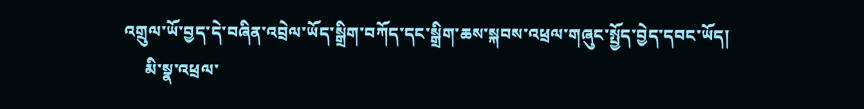འགྲུལ་ཡོ་བྱད་དེ་བཞིན་འབྲེལ་ཡོད་སྒྲིག་བཀོད་དང་སྒྲིག་ཆས་སྐབས་འཕྲལ་གཞུང་སྤྱོད་བྱེད་དབང་ཡོད།
     མི་སྣ་འཕྲལ་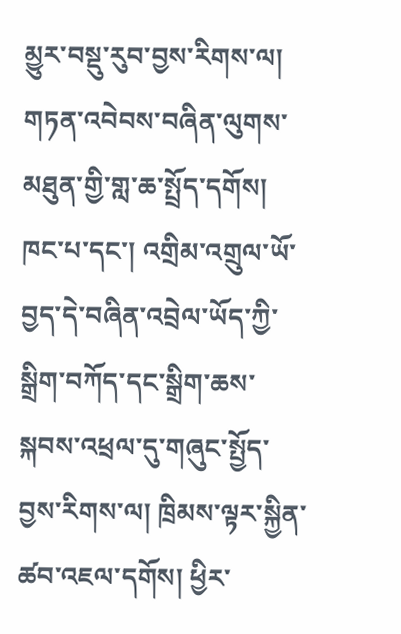མྱུར་བསྡུ་རུབ་བྱས་རིགས་ལ། གཏན་འབེབས་བཞིན་ལུགས་མཐུན་གྱི་གླ་ཆ་སྤྲོད་དགོས། ཁང་པ་དང་། འགྲིམ་འགྲུལ་ཡོ་བྱད་དེ་བཞིན་འབྲེལ་ཡོད་ཀྱི་སྒྲིག་བཀོད་དང་སྒྲིག་ཆས་སྐབས་འཕྲལ་དུ་གཞུང་སྤྱོད་བྱས་རིགས་ལ། ཁྲིམས་ལྟར་སྐྱིན་ཚབ་འཇལ་དགོས། ཕྱིར་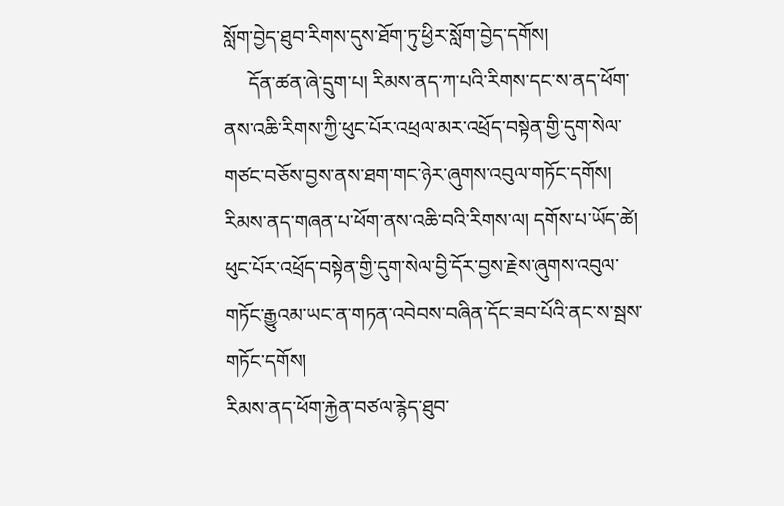སློག་བྱེད་ཐུབ་རིགས་དུས་ཐོག་ཏུ་ཕྱིར་སློག་བྱེད་དགོས།
     དོན་ཚན་ཞེ་དྲུག་པ། རིམས་ནད་ཀ་པའི་རིགས་དང་ས་ནད་ཕོག་ནས་འཆི་རིགས་ཀྱི་ཕུང་པོར་འཕྲལ་མར་འཕྲོད་བསྟེན་གྱི་དུག་སེལ་གཙང་བཅོས་བྱས་ནས་ཐག་གང་ཉེར་ཞུགས་འབུལ་གཏོང་དགོས།  རིམས་ནད་གཞན་པ་ཕོག་ནས་འཆི་བའི་རིགས་ལ། དགོས་པ་ཡོད་ཚེ། ཕུང་པོར་འཕྲོད་བསྟེན་གྱི་དུག་སེལ་བྱི་དོར་བྱས་རྗེས་ཞུགས་འབུལ་གཏོང་རྒྱུའམ་ཡང་ན་གཏན་འབེབས་བཞིན་དོང་ཟབ་པོའི་ནང་ས་སྦས་གཏོང་དགོས།
རིམས་ནད་ཕོག་རྐྱེན་བཙལ་རྙེད་ཐུབ་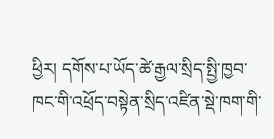ཕྱིར། དགོས་པ་ཡོད་ཚེ་རྒྱལ་སྲིད་སྤྱི་ཁྱབ་ཁང་གི་འཕྲོད་བསྟེན་སྲིད་འཛིན་སྡེ་ཁག་གི་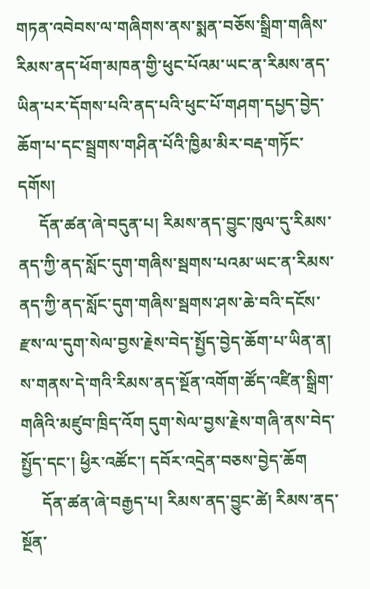གཏན་འབེབས་ལ་གཞིགས་ནས་སྨན་བཅོས་སྒྲིག་གཞིས་རིམས་ནད་ཕོག་མཁན་གྱི་ཕུང་པོའམ་ཡང་ན་རིམས་ནད་ཡིན་པར་དོགས་པའི་ནད་པའི་ཕུང་པོ་གཤག་དཔྱད་བྱེད་ཆོག་པ་དང་སྦྲགས་གཤིན་པོའི་ཁྱིམ་མིར་བརྡ་གཏོང་དགོས།
     དོན་ཚན་ཞེ་བདུན་པ། རིམས་ནད་བྱུང་ཁུལ་དུ་རིམས་ནད་ཀྱི་ནད་སློང་དུག་གཞིས་སྦགས་པའམ་ཡང་ན་རིམས་ནད་ཀྱི་ནད་སློང་དུག་གཞིས་སྦགས་ཤས་ཆེ་བའི་དངོས་རྫས་ལ་དུག་སེལ་བྱས་རྗེས་བེད་སྤྱོད་བྱེད་ཆོག་པ་ཡིན་ན། ས་གནས་དེ་གའི་རིམས་ནད་སྔོན་འགོག་ཚོད་འཛིན་སྒྲིག་གཞིའི་མཛུབ་ཁྲིད་འོག དུག་སེལ་བྱས་རྗེས་གཞི་ནས་བེད་སྤྱོད་དང་། ཕྱིར་འཚོང་། དབོར་འདྲེན་བཅས་བྱེད་ཆོག
     དོན་ཚན་ཞེ་བརྒྱད་པ། རིམས་ནད་བྱུང་ཚེ། རིམས་ནད་སྔོན་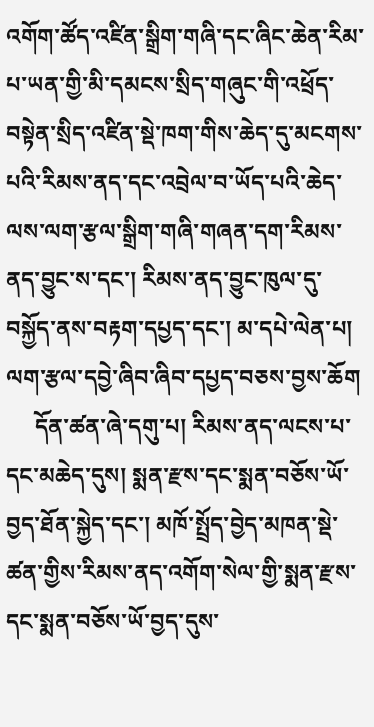འགོག་ཚོད་འཛིན་སྒྲིག་གཞི་དང་ཞིང་ཆེན་རིམ་པ་ཡན་གྱི་མི་དམངས་སྲིད་གཞུང་གི་འཕྲོད་བསྟེན་སྲིད་འཛིན་སྡེ་ཁག་གིས་ཆེད་དུ་མངགས་པའི་རིམས་ནད་དང་འབྲེལ་བ་ཡོད་པའི་ཆེད་ལས་ལག་རྩལ་སྒྲིག་གཞི་གཞན་དག་རིམས་ནད་བྱུང་ས་དང་། རིམས་ནད་བྱུང་ཁུལ་དུ་བསྐྱོད་ནས་བརྟག་དཔྱད་དང་། མ་དཔེ་ལེན་པ། ལག་རྩལ་དབྱེ་ཞིབ་ཞིབ་དཔྱད་བཅས་བྱས་ཆོག
     དོན་ཚན་ཞེ་དགུ་པ། རིམས་ནད་ལངས་པ་དང་མཆེད་དུས། སྨན་རྫས་དང་སྨན་བཅོས་ཡོ་བྱད་ཐོན་སྐྱེད་དང་། མཁོ་སྤྲོད་བྱེད་མཁན་སྡེ་ཚན་གྱིས་རིམས་ནད་འགོག་སེལ་གྱི་སྨན་རྫས་དང་སྨན་བཅོས་ཡོ་བྱད་དུས་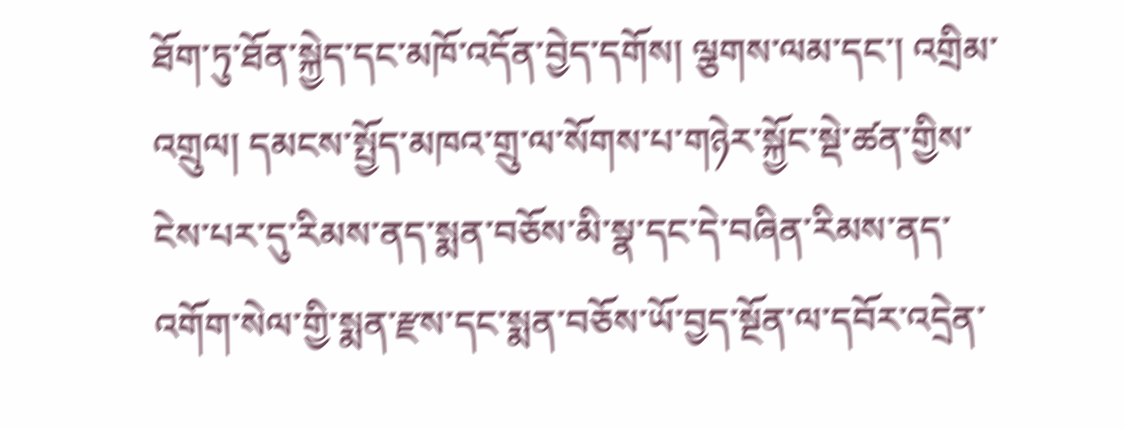ཐོག་ཏུ་ཐོན་སྐྱེད་དང་མཁོ་འདོན་བྱེད་དགོས། ལྕགས་ལམ་དང་། འགྲིམ་འགྲུལ། དམངས་སྤྱོད་མཁའ་གྲུ་ལ་སོགས་པ་གཉེར་སྐྱོང་སྡེ་ཚན་གྱིས་ངེས་པར་དུ་རིམས་ནད་སྨན་བཅོས་མི་སྣ་དང་དེ་བཞིན་རིམས་ནད་འགོག་སེལ་གྱི་སྨན་རྫས་དང་སྨན་བཅོས་ཡོ་བྱད་སྔོན་ལ་དབོར་འདྲེན་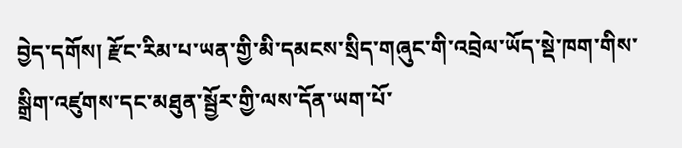བྱེད་དགོས། རྫོང་རིམ་པ་ཡན་གྱི་མི་དམངས་སྲིད་གཞུང་གི་འབྲེལ་ཡོད་སྡེ་ཁག་གིས་སྒྲིག་འཛུགས་དང་མཐུན་སྦྱོར་གྱི་ལས་དོན་ཡག་པོ་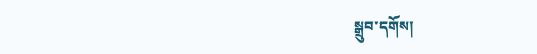སྒྲུབ་དགོས།